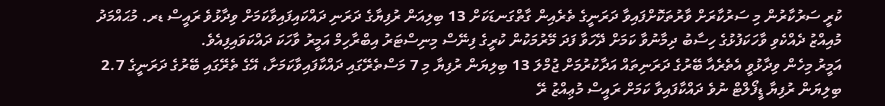ކުރީ ސަރުކާރުން މި ސަރުކާރަށް ވާރުތަކޮށްފައިވާ ދަރަނީގެ ތެރެއިން ގާތްގަނޑަކަށް 13 ބިލިއަން ރުފިޔާގެ ދަރަނި ދައްކައިފައިވާކަމަށް ވިދާޅުވެ ރައީސް ޑރ. މުޙައްމަދު މުއިއްޒު ދެއްކެވި ވާހަކަފުޅުގެ ހިސާބު ދިމާނުވާ ކަމަށް ދޭހަވާ ފަދަ މޭރުމަކުން ކުރީގެ ފިނޭސް މިނިސްޓަރު އިބްރާހިމް އަމީރު ވާހަކަ ދައްކަވައިފިއެވެ.
އަމީރު މިހެން ވިދާޅުވީ އެތެރެއާ ބޭރުގެ ދަރަނިތައް އަދާކުރުމަށް ޖުމްލަ 13 ބިލިޔަން ރުފިޔާ މި 7 މަސްތެރޭގައި ދައްކާފައިވާކަމަށާ، އޭގެ ތެރޭގައި ބޭރުގެ ދަރަނީގެ 2.7 ބިލިޔަން ރުފިޔާ ޑީފޯލްޓް ނުވެ ދައްކާފައިވާ ކަމަށް ރައީސް މުޢިއްޒު ރޭ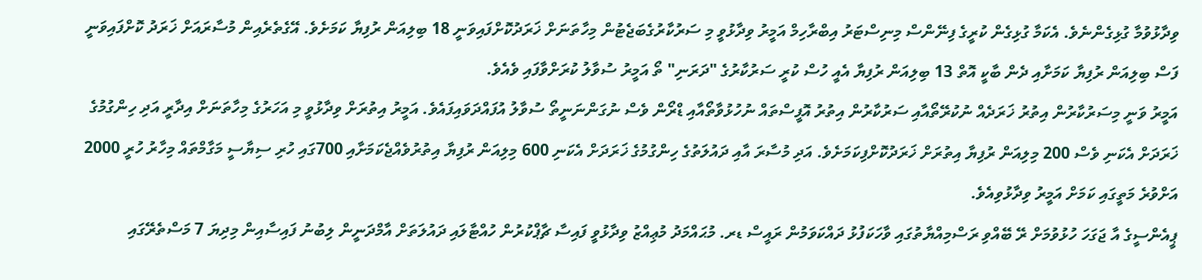ވިދާޅުވުމާ ގުޅިގެންނެވެ. އެކަމާ ގުޅިގެން ކުރީގެ ފިނޭންސް މިނިސްޓަރު އިބްރާހިމް އަމީރު ވިދާޅުވީ މި ސަރުކާރުގެބަޖެޓުން މިހާތަނަށް ޚަރަދުކޮށްފައިވަނީ 18 ބިލިއަން ރުފިޔާ ކަމަށެވެ. އޭގެތެރެއިން މުސާރައަށް ޚަރަދު ކޮށްފައިވަނީ ފަސް ބިލިއަން ރުފިޔާ ކަމަށާއި ދެން ބާކީ އޮތް 13 ބިލިއަން ރުފިޔާ އެއީ ހުސް ކުރީ ސަރުކާރުގެ "ދަރަނި" ތޯ އަމީރު ސުވާލު ކުރަށްވާފައި ވެއެވެ.
އަމީރު ވަނީ މިސަރުކާރުން އިތުރު ޚަރަދެއް ނުކުރޭތޯއާއި ސަރުކާރުން އިތުރު އޮފީސްތައް ނުހުޅުވާތޯއާއި ޑްރޯން ވެސް ނުގަންނަނީތޯ ސުވާލު އުފައްދަވައިފައެވެ. އަމީރު އިތުރަށް ވިދާޅުވީ މި އަހަރުގެ މިހާތަނަށް އިދާރީ އަދި ހިންގުމުގެ ޚަރަދަށް އެކަނި ވެސް 200 މިލިއަން ރުފިޔާ އިތުރަށް ޚަރަދުކޮށްފިކަމަށެވެ. އަދި މުސާރަ އާއި ދައުލަތުގެ ހިންގުމުގެ ޚަރަދަށް އެކަނި 600 މިލިއަން ރުފިޔާ އިތުރުވެއްޖެކަމަށާއި 700ގައި ހުރި ސިޔާސީ މަގާމްތައް މިހާރު ހުރީ 2000 އަށްވުރެ މަތީގައި ކަމަށް އަމީރު ވިދާޅުވިއެވެ.
ޕީއެންސީގެ އާ ޖަގަހަ ހުޅުވުމަށް ރޭ ބޭއްވި ރަސްމިއްޔާތުގައި ވާހަކަފުޅު ދައްކަވަމުން ރައީސް ޑރ. މުޙައްމަދު މުޢިއްޒު ވިދާޅުވީ ފައިސާ ޗާޕްކުރުން ހުއްޓާލައި ދައުލަތަށް އާމްދަނީން ލިބުނު ފައިސާއިން މިދިޔަ 7 މަސްތެރޭގައި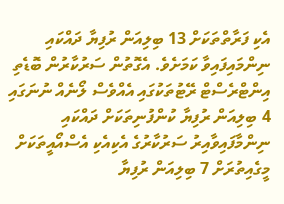އެކި ފަރާތްތަކަށް 13 ބިލިއަން ރުފިޔާ ދައްކައި ނިންމައިފައިވާ ކަމަށެވެ. އެގޮތުން ސަރުކާރުން ބޮޑެތި އިންޓްރެސްޓް ރޭޓުތަކުގައި އެއްވެސް ލޯނެއް ނުނަގައި 4 ބިލިއަން ރުފިޔާ ކުންފުނިތަކަށް ދައްކައި ނިންމާފައިވާއިރު ސަރުކާރުގެ އެކިއެކި އެސްއޯއީތަކަށް މީގެއިތުރަށް 7 ބިލިއަން ރުފިޔާ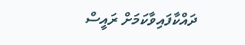ދައްކާފައިވާކަމަށް ރައީސް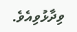ވިދާޅުވިއެވެ.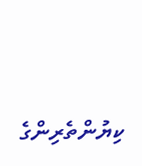ކިޔުންތެރިންގެ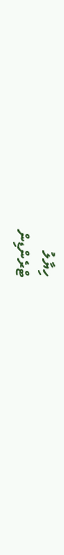ހިޔާލު
ޓްރެންޑިން